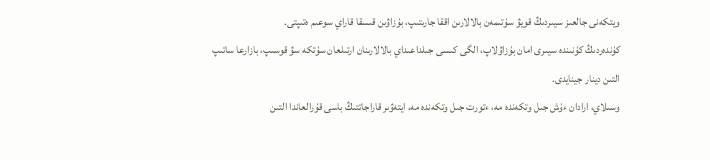ويتكەنى جالعىز سيىردىڭ قويۋ سۇتىمەن بالالارىن اققا جارىتىپ، بۇزاۋىن قىسقا قاراي سوعىم ەتىپتى.
كۇندەردىڭ كۇنىندە سيىرى امان بۇزاۋلاپ، الگى كىسى جىلداعىداي بالالارىنان ارتىلعان سۇتكە سۋ قوسىپ، بازارعا ساتىپ التىن دينار جينايدى.
وسىلاي، ارادان ءۇش جىل وتكەندە مە، ءتورت جىل وتكەندە مە، ايتەۋىر قاراجاتتىڭ باسى قۇرالعاندا التىن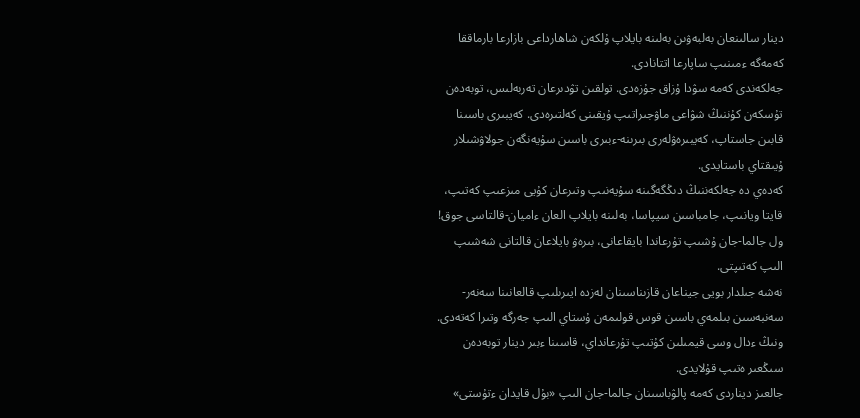دينار سالىنعان بەلبەۋىن بەلىنە بايلاپ ۇلكەن شاھارداعى بازارعا بارماققا كەمەگە ءمىنىپ ساپارعا اتتانادى.
جەلكەندى كەمە سۋدا ۇزاق جۇزەدى. تولقىن تۋدىرعان تەربەلىس، توبەدەن تۇسكەن كۇننىڭ شۋاعى ماۋجىراتىپ ۇيقىنى كەلتىرەدى. كەيبىرى باسىنا قابىن جاستاپ، كەيبىرەۋلەرى بىرىنە-ءبىرى باسىن سۇيەنگەن جولاۋشىلار ۇيىقتاي باستايدى.
كەدەي دە جەلكەننىڭ دىڭگەگىنە سۇيەنىپ وتىرعان كۇيى مىزعىپ كەتىپ، قايتا ويانىپ، جامباسىن سيپاسا، بەلىنە بايلاپ العان ءاميان-قالتاسى جوق! ول جالما-جان ۇشىپ تۇرعاندا بايقاعانى، بىرەۋ بايلاعان قالتانى شەشىپ الىپ كەتىپتى.
نەشە جىلدار بويى جيناعان قازىناسىنان لەزدە ايىرىلىپ قالعانىنا سەنەر-سەنبەسىن بىلمەي باسىن قوس قولىمەن ۇستاي الىپ جەرگە وتىرا كەتەدى. ونىڭ ءدال وسى قيمىلىن كۇتىپ تۇرعانداي، قاسىنا ءبىر دينار توبەدەن سىڭعىر ەتىپ قۇلايدى.
جالعىز ديناردى كەمە پالۋباسىنان جالما-جان الىپ «بۇل قايدان ءتۇستى»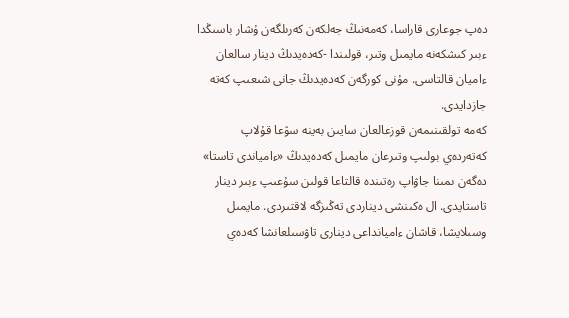دەپ جوعارى قاراسا، كەمەنىڭ جەلكەن كەرىلگەن ۇشار باسىڭدا ءبىر كىشكەنە مايمىل وتىر، قولىندا -كەدەيدىڭ دينار سالعان ءاميان قالتاسى. مۇنى كورگەن كەدەيدىڭ جانى شىعىپ كەتە جازدايدى.
كەمە تولقىنىمەن قوزعالعان سايىن بەينە سۋعا قۇلاپ كەتەردەي بولىپ وتىرعان مايمىل كەدەيدىڭ «ءامياندى تاستا» دەگەن ىمىنا جاۋاپ رەتىندە قالتاعا قولىن سۇعىپ ءبىر دينار تاستايدى. ال ەكىنشى ديناردى تەڭىزگە لاقتىردى. مايمىل وسىلايشا، قاشان ءاميانداعى دينارى تاۋسىلعانشا كەدەي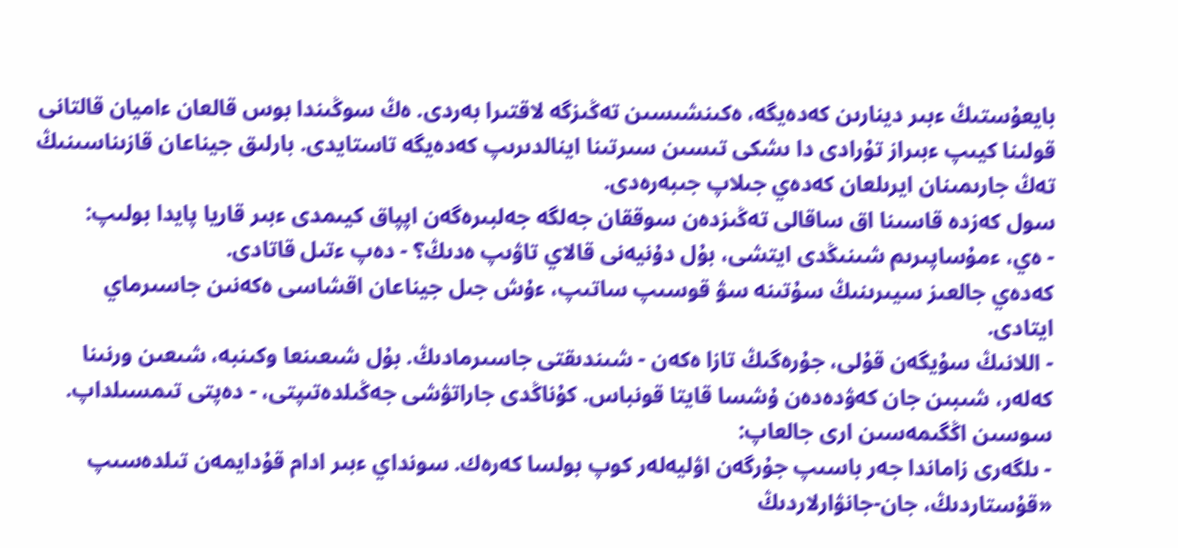بايعۇستىڭ ءبىر دينارىن كەدەيگە، ەكىنشىسىن تەڭىزگە لاقتىرا بەردى. ەڭ سوڭىندا بوس قالعان ءاميان قالتانى قولىنا كيىپ ءبىراز تۇرادى دا ىشكى تىسىن سىرتىنا اينالدىرىپ كەدەيگە تاستايدى. بارلىق جيناعان قازىناسىنىڭ تەڭ جارىمىنان ايرىلعان كەدەي جىلاپ جىبەرەدى.
سول كەزدە قاسىنا اق ساقالى تەڭىزدەن سوققان جەلگە جەلبىرەگەن اپپاق كيىمدى ءبىر قاريا پايدا بولىپ:
- ەي، ءمۇساپىرىم شىنىڭدى ايتشى، بۇل دۇنيەنى قالاي تاۋىپ ەدىڭ؟ - دەپ ءتىل قاتادى.
كەدەي جالعىز سيىرىنىڭ سۇتىنە سۋ قوسىپ ساتىپ، ءۇش جىل جيناعان اقشاسى ەكەنىن جاسىرماي ايتادى.
- اللانىڭ سۇيگەن قۇلى، جۇرەگىڭ تازا ەكەن - شىندىقتى جاسىرمادىڭ. بۇل شىعىنعا وكىنبە، شىعىن ورنىنا كەلەر، شىبىن جان كەۋدەدەن ۇشسا قايتا قونباس. كۇناڭدى جاراتۋشى جەڭىلدەتىپتى، - دەپتى تىمسىلداپ.
سوسىن اڭگىمەسىن ارى جالعاپ:
- ىلگەرى زاماندا جەر باسىپ جۇرگەن اۋليەلەر كوپ بولسا كەرەك. سونداي ءبىر ادام قۇدايمەن تىلدەسىپ «قۇستاردىڭ، جان-جانۋارلاردىڭ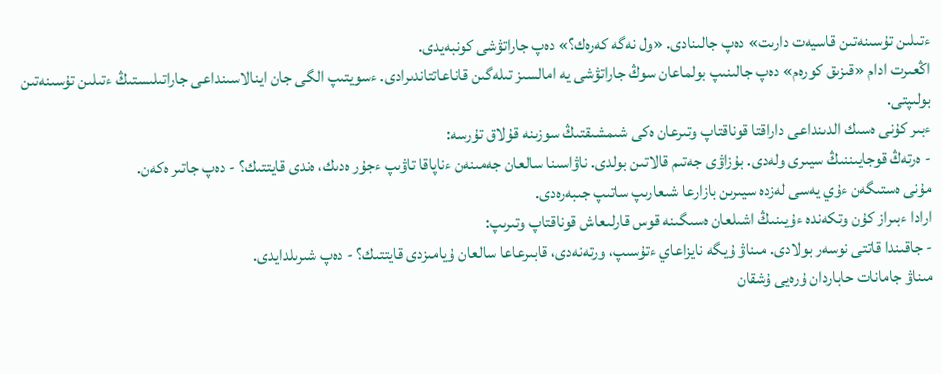ءتىلىن تۇسىنەتىن قاسيەت دارىت» دەپ جالىنادى. «ول نەگە كەرەك؟» دەپ جاراتۋشى كونبەيدى.
اڭعىرت ادام «قىزىق كورەم» دەپ جالىنىپ بولماعان سوڭ جاراتۋشى يە امالسىز تىلەگىن قاناعاتتاندىرادى. ءسويتىپ الگى جان اينالاسىنداعى جاراتىلىستىڭ ءتىلىن تۇسىنەتىن بولىپتى.
ءبىر كۇنى ەسىك الدىنداعى داراقتا قوناقتاپ وتىرعان ەكى شىمشىقتىڭ سوزىنە قۇلاق تۇرسە:
- ەرتەڭ قوجايىننىڭ سيىرى ولەدى. بۇزاۋى جەتىم قالاتىن بولدى. ناۋاسىنا سالعان جەمىنەن ءناپاقا تاۋىپ ءجۇر ەدىك، ەندى قايتتىك؟ - دەپ جاتىر ەكەن.
مۇنى ەستىگەن ءۇي يەسى لەزدە سيىرىن بازارعا شىعارىپ ساتىپ جىبەرەدى.
ارادا ءبىراز كۇن وتكەندە ءۇيىنىڭ اشىلعان ەسىگىنە قوس قارلىعاش قوناقتاپ وتىرىپ:
- جاقىندا قاتتى نوسەر بولادى. مىناۋ ۇيگە نايزاعاي ءتۇسىپ، ورتەنەدى، قابىرعاعا سالعان ۇيامىزدى قايتتىك؟ - دەپ شىرىلدايدى.
مىناۋ جامانات حاباردان ۇرەيى ۇشقان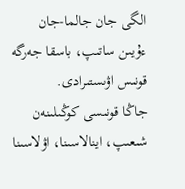الگى جان جالما-جان ءۇيىن ساتىپ، باسقا جەرگە قونىس اۋىستىرادى.
جاڭا قونىسى كوڭىلىنەن شىعىپ، اينالاسىنا، اۋلاسىنا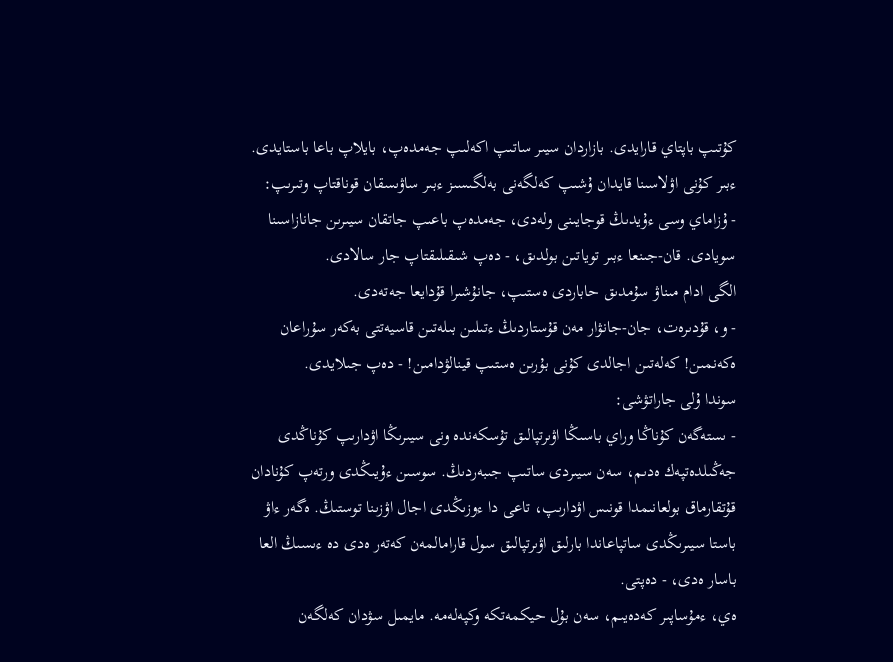كۇتىپ باپتاي قارايدى. بازاردان سيىر ساتىپ اكەلىپ جەمدەپ، بايلاپ باعا باستايدى.
ءبىر كۇنى اۋلاسىنا قايدان ۇشىپ كەلگەنى بەلگىسىز ءبىر ساۋىسقان قوناقتاپ وتىرىپ:
- ۇزاماي وسى ءۇيدىڭ قوجايىنى ولەدى، جەمدەپ باعىپ جاتقان سيىرىن جانازاسىنا سويادى. قان-جىنعا ءبىر توياتىن بولدىق، - دەپ شىقىلىقتاپ جار سالادى.
الگى ادام مىناۋ سۇمدىق حاباردى ەستىپ، جانۇشىرا قۇدايعا جەتەدى.
- و، قۇدىرەت، جان-جانۋار مەن قۇستاردىڭ ءتىلىن بىلەتىن قاسيەتتى بەكەر سۇراعان ەكەنمىن! كەلەتىن اجالدى كۇنى بۇرىن ەستىپ قينالۋدامىن! - دەپ جىلايدى.
سوندا ۇلى جاراتۋشى:
- ىستەگەن كۇناڭا وراي باسىڭا اۋىرتپالىق تۇسكەندە ونى سيىرىڭا اۋدارىپ كۇناڭدى جەڭىلدەتپەك ەدىم، سەن سيىردى ساتىپ جىبەردىڭ. سوسىن ءۇيىڭدى ورتەپ كۇنادان قۇتقارماق بولعانىمدا قونىس اۋدارىپ، تاعى دا ءوزىڭدى اجال اۋزىنا توستىڭ. ەگەر ءاۋ باستا سيىرىڭدى ساتپاعاندا بارلىق اۋىرتپالىق سول قارامالمەن كەتەر ەدى دە ءىسىڭ العا باسار ەدى، - دەپتى.
ەي، ءمۇساپىر كەدەيىم، سەن بۇل حيكمەتكە وكپەلەمە. مايمىل سۋدان كەلگەن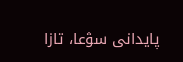پايدانى سۋعا، تازا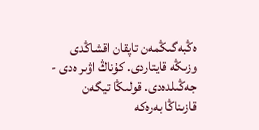ەڭبەگىڭمەن تاپقان اقشاڭدى وزىڭە قايتاردى. كۇناڭ اۋىر ەدى - جەڭىلدەدى. قولىڭا تيگەن قازىناڭا بەرەكە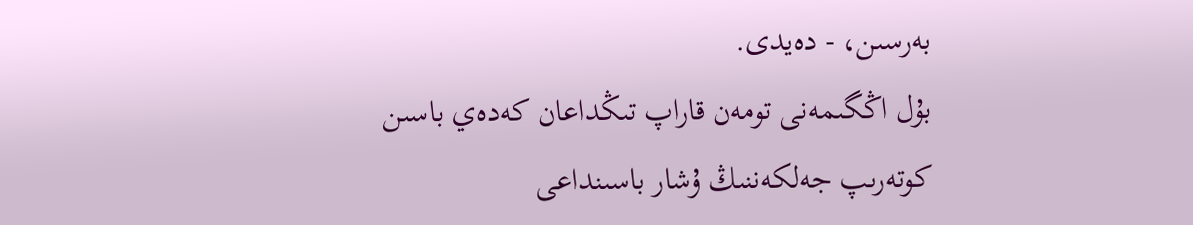بەرسىن، - دەيدى.
بۇل اڭگىمەنى تومەن قاراپ تىڭداعان كەدەي باسىن كوتەرىپ جەلكەننىڭ ۇشار باسىنداعى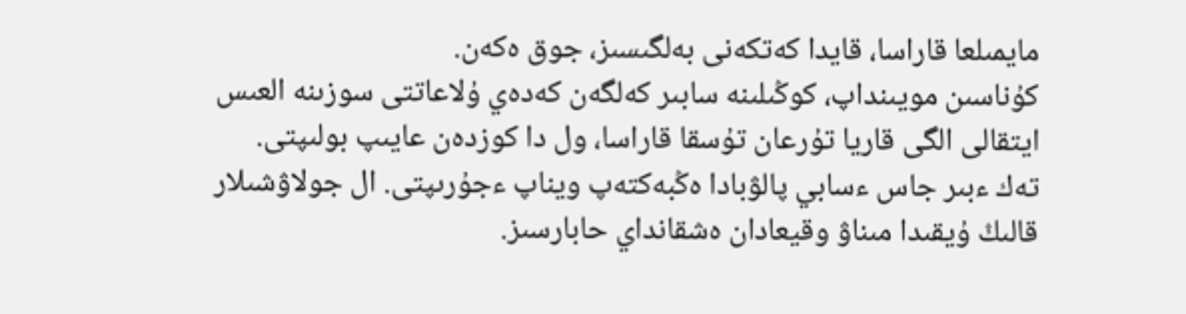مايمىلعا قاراسا، قايدا كەتكەنى بەلگىسىز، جوق ەكەن.
كۇناسىن مويىنداپ، كوڭىلىنە سابىر كەلگەن كەدەي ۇلاعاتتى سوزىنە العىس ايتقالى الگى قاريا تۇرعان تۇسقا قاراسا، ول دا كوزدەن عايىپ بولىپتى.
تەك ءبىر جاس ءسابي پالۋبادا ەڭبەكتەپ ويناپ ءجۇرىپتى. ال جولاۋشىلار قالىڭ ۇيقىدا مىناۋ وقيعادان ەشقانداي حابارسىز.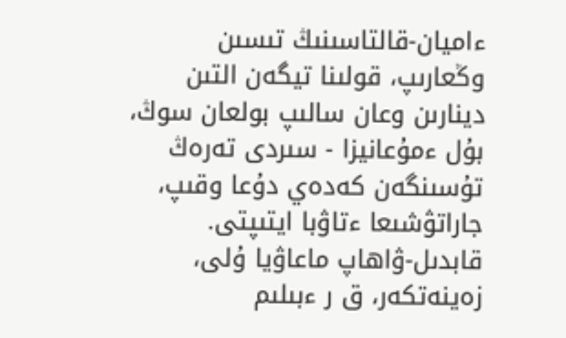ءاميان-قالتاسىنىڭ تىسىن وڭعارىپ، قولىنا تيگەن التىن دينارىن وعان سالىپ بولعان سوڭ، بۇل ءمۇعانيزا - سىردى تەرەڭ تۇسىنگەن كەدەي دۇعا وقىپ، جاراتۋشىعا ءتاۋبا ايتىپتى.
قابدىل-ۋاھاپ ماعاۋيا ۇلى، زەينەتكەر، ق ر ءبىلىم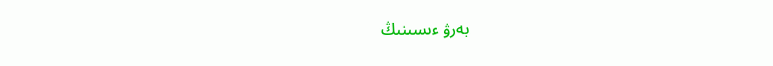بەرۋ ءىسىنىڭ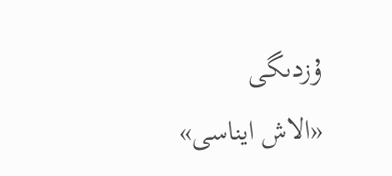ۇزدىگى
«الاش ايناسى»